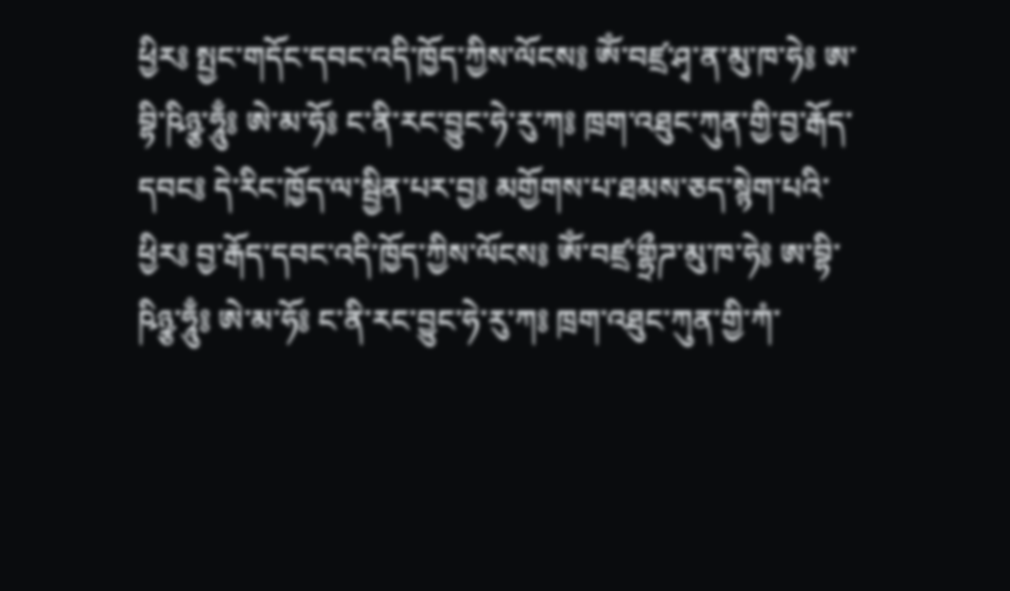ཕྱིར༔ སྤྱང་གདོང་དབང་འདི་ཁྱོད་ཀྱིས་ལོངས༔ ཨོཾ་བཛྲ་ཤྭ་ན་མུ་ཁ་ཧེ༔ ཨ་བྷི་ཥིཉྩ་ཧཱུྃ༔ ཨེ་མ་ཧོ༔ ང་ནི་རང་བྱུང་ཧེ་རུ་ཀ༔ ཁྲག་འཐུང་ཀུན་གྱི་བྱ་རྒོད་དབང༔ དེ་རིང་ཁྱོད་ལ་སྦྱིན་པར་བྱ༔ མགྱོགས་པ་ཐམས་ཅད་སྙེག་པའི་ཕྱིར༔ བྱ་རྒོད་དབང་འདི་ཁྱོད་ཀྱིས་ལོངས༔ ཨོཾ་བཛྲ་གྷྲྀཌ་མུ་ཁ་ཧེ༔ ཨ་བྷི་ཥིཉྩ་ཧཱུྃ༔ ཨེ་མ་ཧོ༔ ང་ནི་རང་བྱུང་ཧེ་རུ་ཀ༔ ཁྲག་འཐུང་ཀུན་གྱི་ཀཾ་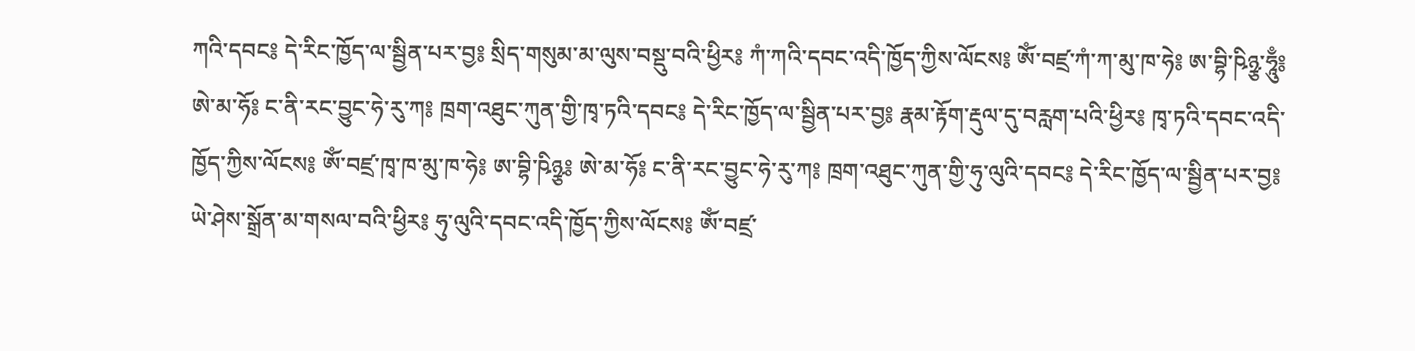ཀའི་དབང༔ དེ་རིང་ཁྱོད་ལ་སྦྱིན་པར་བྱ༔ སྲིད་གསུམ་མ་ལུས་བསྡུ་བའི་ཕྱིར༔ ཀཾ་ཀའི་དབང་འདི་ཁྱོད་ཀྱིས་ལོངས༔ ཨོཾ་བཛྲ་ཀཾ་ཀ་མུ་ཁ་ཧེ༔ ཨ་བྷི་ཥིཉྩ་ཧཱུྃ༔ ཨེ་མ་ཧོ༔ ང་ནི་རང་བྱུང་ཧེ་རུ་ཀ༔ ཁྲག་འཐུང་ཀུན་གྱི་ཁྭ་ཏའི་དབང༔ དེ་རིང་ཁྱོད་ལ་སྦྱིན་པར་བྱ༔ རྣམ་རྟོག་རྡུལ་དུ་བརླག་པའི་ཕྱིར༔ ཁྭ་ཏའི་དབང་འདི་ཁྱོད་ཀྱིས་ལོངས༔ ཨོཾ་བཛྲ་ཁྭ་ཁ་མུ་ཁ་ཧེ༔ ཨ་བྷི་ཥིཉྩ༔ ཨེ་མ་ཧོ༔ ང་ནི་རང་བྱུང་ཧེ་རུ་ཀ༔ ཁྲག་འཐུང་ཀུན་གྱི་ཧུ་ལུའི་དབང༔ དེ་རིང་ཁྱོད་ལ་སྦྱིན་པར་བྱ༔ ཡེ་ཤེས་སྒྲོན་མ་གསལ་བའི་ཕྱིར༔ ཧུ་ལུའི་དབང་འདི་ཁྱོད་ཀྱིས་ལོངས༔ ཨོཾ་བཛྲ་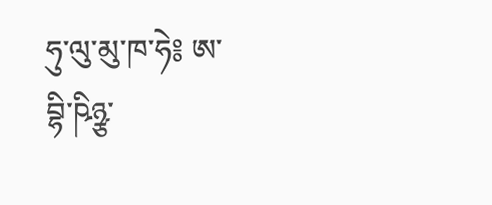ཧུ་ལུ་མུ་ཁ་ཧེ༔ ཨ་བྷི་ཥིཉྩ་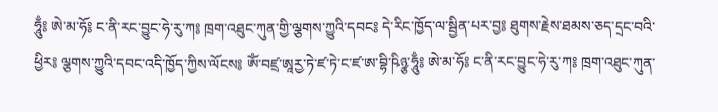ཧཱུྃ༔ ཨེ་མ་ཧོ༔ ང་ནི་རང་བྱུང་ཧེ་རུ་ཀ༔ ཁྲག་འཐུང་ཀུན་གྱི་ལྕགས་ཀྱུའི་དབང༔ དེ་རིང་ཁྱོད་ལ་སྦྱིན་པར་བྱ༔ ཐུགས་རྗེས་ཐམས་ཅད་དྲང་བའི་ཕྱིར༔ ལྕགས་ཀྱུའི་དབང་འདི་ཁྱོད་ཀྱིས་ལོངས༔ ཨོཾ་བཛྲ་ཨཱརྱ་ཏེ་ཛ་ཏེ་ང་ཛ་ཨ་བྷི་ཥིཉྩ་ཧཱུྃ༔ ཨེ་མ་ཧོ༔ ང་ནི་རང་བྱུང་ཧེ་རུ་ཀ༔ ཁྲག་འཐུང་ཀུན་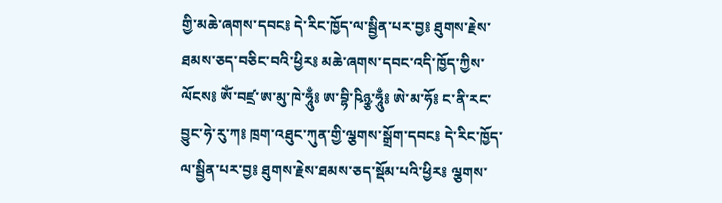གྱི་མཆེ་ཞགས་དབང༔ དེ་རིང་ཁྱོད་ལ་སྦྱིན་པར་བྱ༔ ཐུགས་རྗེས་ཐམས་ཅད་བཅིང་བའི་ཕྱིར༔ མཆེ་ཞགས་དབང་འདི་ཁྱོད་ཀྱིས་ལོངས༔ ཨོཾ་བཛྲ་ཨ་མུ་ཁེ་ཧཱུྃ༔ ཨ་བྷི་ཥིཉྩ་ཧཱུྃ༔ ཨེ་མ་ཧོ༔ ང་ནི་རང་བྱུང་ཧེ་རུ་ཀ༔ ཁྲག་འཐུང་ཀུན་གྱི་ལྕགས་སྒྲོག་དབང༔ དེ་རིང་ཁྱོད་ལ་སྦྱིན་པར་བྱ༔ ཐུགས་རྗེས་ཐམས་ཅད་སྡོམ་པའི་ཕྱིར༔ ལྕགས་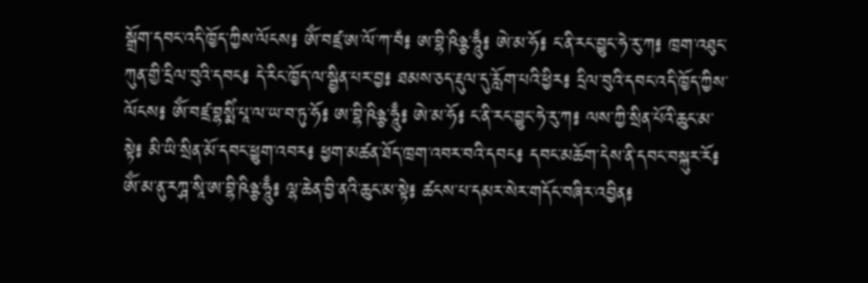སྒྲོག་དབང་འདི་ཁྱོད་ཀྱིས་ལོངས༔ ཨོཾ་བཛྲ་ཨ་ལོ་ཀ་བཾ༔ ཨ་བྷི་ཥིཉྩ་ཧཱུྃ༔ ཨེ་མ་ཧོ༔ ང་ནི་རང་བྱུང་ཧེ་རུ་ཀ༔ ཁྲག་འཐུང་ཀུན་གྱི་དྲིལ་བུའི་དབང༔ དེ་རིང་ཁྱོད་ལ་སྦྱིན་པར་བྱ༔ ཐམས་ཅད་རྡུལ་དུ་རློག་པའི་ཕྱིར༔ དྲིལ་བུའི་དབང་འདི་ཁྱོད་ཀྱིས་ལོངས༔ ཨོཾ་བཛྲ་བྷསྨིཾ་པཱ་ལ་ཡ་བ་ཏུ་ཧོ༔ ཨ་བྷི་ཥིཉྩ་ཧཱུྃ༔ ཨེ་མ་ཧོ༔ ང་ནི་རང་བྱུང་ཧེ་རུ་ཀ༔ ལས་ཀྱི་སྲིན་པོའི་ཆུང་མ་སྟེ༔ མི་ཡི་སྲིན་མོ་དབང་ཕྱུག་འབར༔ ཕྱག་མཚན་ཐོད་ཁྲག་འབར་བའི་དབང༔ དབང་མཆོག་དེས་ནི་དབང་བསྐུར་རོ༔ ཨོཾ་མ་ནུ་རཀྴ་སཱི་ཨ་བྷི་ཥིཉྩ་ཧཱུྃ༔ ལྷ་ཆེན་བྱི་ནའི་ཆུང་མ་སྟེ༔ ཚངས་པ་དམར་སེར་གདོང་བཞིར་འབྱིན༔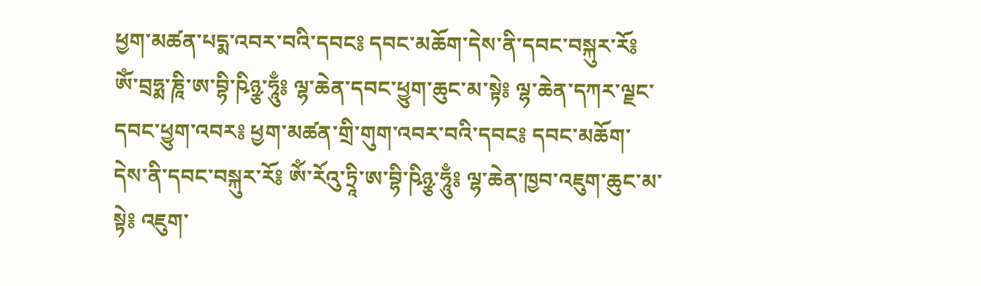ཕྱག་མཚན་པདྨ་འབར་བའི་དབང༔ དབང་མཆོག་དེས་ནི་དབང་བསྐུར་རོ༔ ཨོཾ་བྲཧྨ་ཎཱི་ཨ་བྷི་ཥིཉྩ་ཧཱུྃ༔ ལྷ་ཆེན་དབང་ཕྱུག་ཆུང་མ་སྟེ༔ ལྷ་ཆེན་དཀར་ལྗང་དབང་ཕྱུག་འབར༔ ཕྱག་མཚན་གྲི་གུག་འབར་བའི་དབང༔ དབང་མཆོག་དེས་ནི་དབང་བསྐུར་རོ༔ ཨོཾ་རོའུ་ཏྲཱི་ཨ་བྷི་ཥིཉྩ་ཧཱུྃ༔ ལྷ་ཆེན་ཁྱབ་འཇུག་ཆུང་མ་སྟེ༔ འཇུག་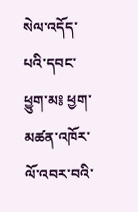སེལ་འདོད་པའི་དབང་ཕྱུག་མ༔ ཕྱག་མཚན་འཁོར་ལོ་འབར་བའི་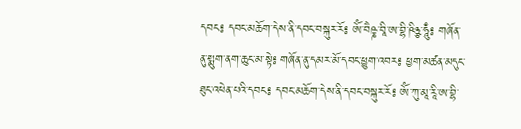དབང༔ དབང་མཆོག་དེས་ནི་དབང་བསྐུར་རོ༔ ཨོཾ་བཻཥྞ་བཱི་ཨ་བྷི་ཥིཉྩ་ཧཱུྃ༔ གཞོན་ནུ་སྨུག་ནག་ཆུང་མ་སྟེ༔ གཞོན་ནུ་དམར་མོ་དབང་ཕྱུག་འབར༔ ཕྱག་མཚན་མདུང་ཐུང་འཕེན་པའི་དབང༔ དབང་མཆོག་དེས་ནི་དབང་བསྐུར་རོ༔ ཨོཾ་ཀུ་མཱ་རཱི་ཨ་བྷི་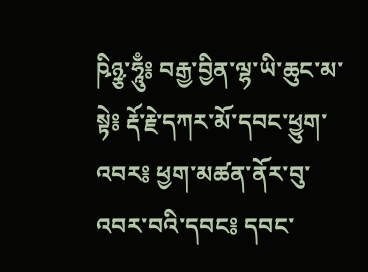ཥིཉྩ་ཧཱུྃ༔ བརྒྱ་བྱིན་ལྷ་ཡི་ཆུང་མ་སྟེ༔ རྡོ་རྗེ་དཀར་མོ་དབང་ཕྱུག་འབར༔ ཕྱག་མཚན་ནོར་བུ་འབར་བའི་དབང༔ དབང་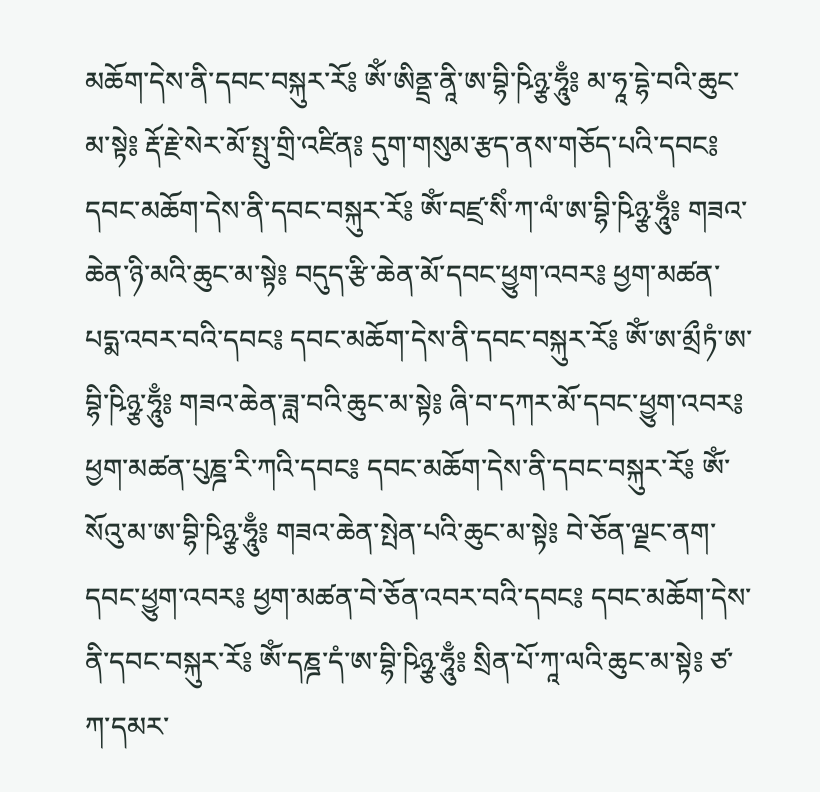མཆོག་དེས་ནི་དབང་བསྐུར་རོ༔ ཨོཾ་ཨིནྡྲ་ནཱི་ཨ་བྷི་ཥིཉྩ་ཧཱུྃ༔ མ་ཧཱ་དྷེ་བའི་ཆུང་མ་སྟེ༔ རྡོ་རྗེ་སེར་མོ་སྤུ་གྲི་འཛིན༔ དུག་གསུམ་རྩད་ནས་གཅོད་པའི་དབང༔ དབང་མཆོག་དེས་ནི་དབང་བསྐུར་རོ༔ ཨོཾ་བཛྲ་སིཾ་ཀ་ལཾ་ཨ་བྷི་ཥིཉྩ་ཧཱུྃ༔ གཟའ་ཆེན་ཉི་མའི་ཆུང་མ་སྟེ༔ བདུད་རྩི་ཆེན་མོ་དབང་ཕྱུག་འབར༔ ཕྱག་མཚན་པདྨ་འབར་བའི་དབང༔ དབང་མཆོག་དེས་ནི་དབང་བསྐུར་རོ༔ ཨོཾ་ཨ་མྲྀཏཾ་ཨ་བྷི་ཥིཉྩ་ཧཱུྃ༔ གཟའ་ཆེན་ཟླ་བའི་ཆུང་མ་སྟེ༔ ཞི་བ་དཀར་མོ་དབང་ཕྱུག་འབར༔ ཕྱག་མཚན་པུཎྜ་རི་ཀའི་དབང༔ དབང་མཆོག་དེས་ནི་དབང་བསྐུར་རོ༔ ཨོཾ་སོའུ་མ་ཨ་བྷི་ཥིཉྩ་ཧཱུྃ༔ གཟའ་ཆེན་སྤེན་པའི་ཆུང་མ་སྟེ༔ བེ་ཅོན་ལྗང་ནག་དབང་ཕྱུག་འབར༔ ཕྱག་མཚན་བེ་ཅོན་འབར་བའི་དབང༔ དབང་མཆོག་དེས་ནི་དབང་བསྐུར་རོ༔ ཨོཾ་དཎྜ་དཾ་ཨ་བྷི་ཥིཉྩ་ཧཱུྃ༔ སྲིན་པོ་ཀཱ་ལའི་ཆུང་མ་སྟེ༔ ཙ་ཀ་དམར་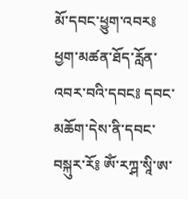མོ་དབང་ཕྱུག་འབར༔ ཕྱག་མཚན་ཐོད་རློན་འབར་བའི་དབང༔ དབང་མཆོག་དེས་ནི་དབང་བསྐུར་རོ༔ ཨོཾ་རཀྴ་སཱི་ཨ་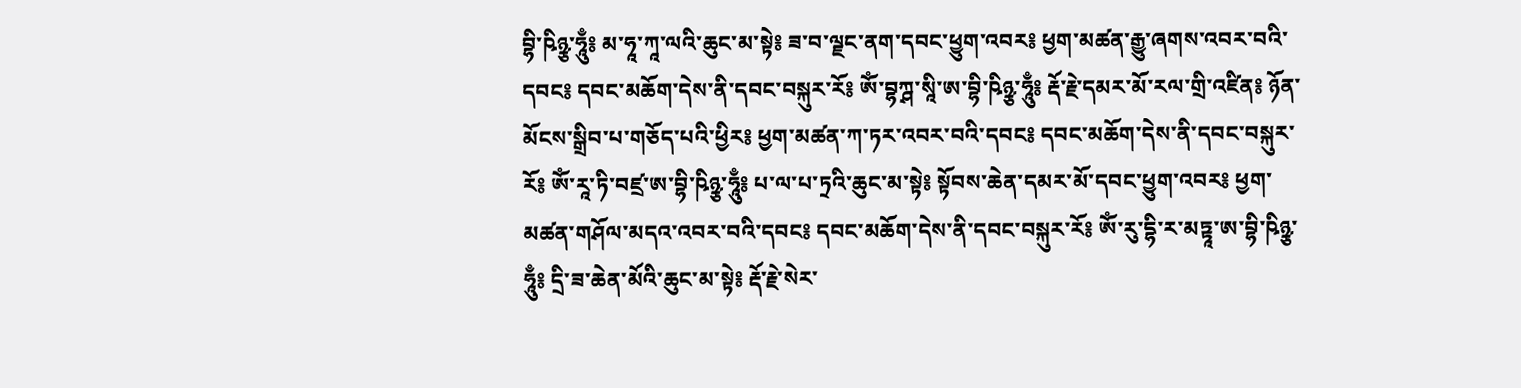བྷི་ཥིཉྩ་ཧཱུྃ༔ མ་ཧཱ་ཀཱ་ལའི་ཆུང་མ་སྟེ༔ ཟ་བ་ལྗང་ནག་དབང་ཕྱུག་འབར༔ ཕྱག་མཚན་རྒྱུ་ཞགས་འབར་བའི་དབང༔ དབང་མཆོག་དེས་ནི་དབང་བསྐུར་རོ༔ ཨོཾ་བྷཀྴ་སཱི་ཨ་བྷི་ཥིཉྩ་ཧཱུྃ༔ རྡོ་རྗེ་དམར་མོ་རལ་གྲི་འཛིན༔ ཉོན་མོངས་སྒྲིབ་པ་གཅོད་པའི་ཕྱིར༔ ཕྱག་མཚན་ཀ་ཏར་འབར་བའི་དབང༔ དབང་མཆོག་དེས་ནི་དབང་བསྐུར་རོ༔ ཨོཾ་རཱ་ཏི་བཛྲ་ཨ་བྷི་ཥིཉྩ་ཧཱུྃ༔ པ་ལ་པ་ཏྲའི་ཆུང་མ་སྟེ༔ སྟོབས་ཆེན་དམར་མོ་དབང་ཕྱུག་འབར༔ ཕྱག་མཚན་གཤོལ་མདའ་འབར་བའི་དབང༔ དབང་མཆོག་དེས་ནི་དབང་བསྐུར་རོ༔ ཨོཾ་རུ་དྷི་ར་མཏྟཱ་ཨ་བྷི་ཥིཉྩ་ཧཱུྃ༔ དྲི་ཟ་ཆེན་མོའི་ཆུང་མ་སྟེ༔ རྡོ་རྗེ་སེར་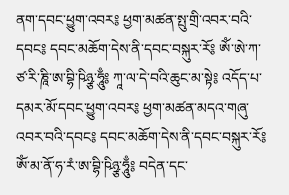ནག་དབང་ཕྱུག་འབར༔ ཕྱག་མཚན་སྤུ་གྲི་འབར་བའི་དབང༔ དབང་མཆོག་དེས་ནི་དབང་བསྐུར་རོ༔ ཨོཾ་ཨེ་ཀ་ཙ་རི་ཎཱི་ཨ་བྷི་ཥིཉྩ་ཧཱུྃ༔ ཀཱ་ལ་དེ་བའི་ཆུང་མ་སྟེ༔ འདོད་པ་དམར་མོ་དབང་ཕྱུག་འབར༔ ཕྱག་མཚན་མདའ་གཞུ་འབར་བའི་དབང༔ དབང་མཆོག་དེས་ནི་དབང་བསྐུར་རོ༔ ཨོཾ་མ་ནོ་ཧ་རཾ་ཨ་བྷི་ཥིཉྩ་ཧཱུྃ༔ བདེན་དང་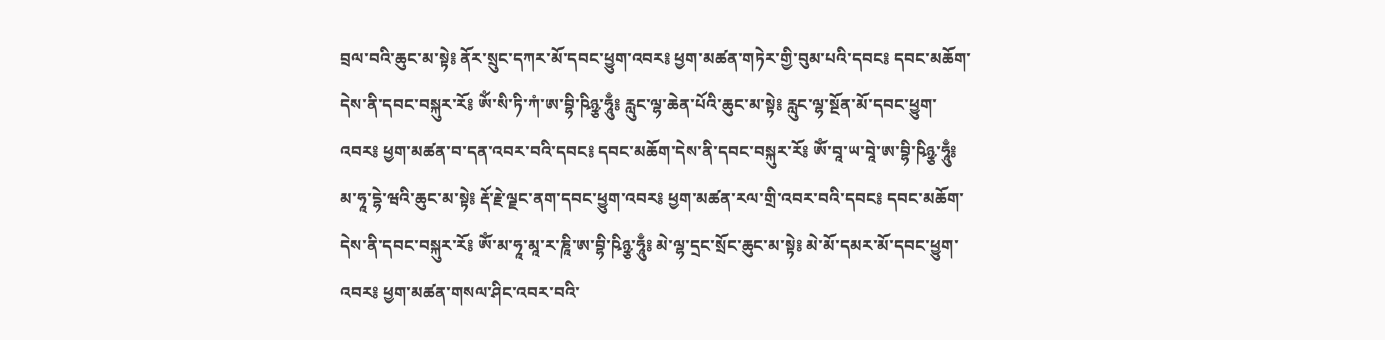བྲལ་བའི་ཆུང་མ་སྟེ༔ ནོར་སྲུང་དཀར་མོ་དབང་ཕྱུག་འབར༔ ཕྱག་མཚན་གཏེར་གྱི་བུམ་པའི་དབང༔ དབང་མཆོག་དེས་ནི་དབང་བསྐུར་རོ༔ ཨོཾ་སི་ཏི་ཀཾ་ཨ་བྷི་ཥིཉྩ་ཧཱུྃ༔ རླུང་ལྷ་ཆེན་པོའི་ཆུང་མ་སྟེ༔ རླུང་ལྷ་སྔོན་མོ་དབང་ཕྱུག་འབར༔ ཕྱག་མཚན་བ་དན་འབར་བའི་དབང༔ དབང་མཆོག་དེས་ནི་དབང་བསྐུར་རོ༔ ཨོཾ་བཱ་ཡ་བཱེ་ཨ་བྷི་ཥིཉྩ་ཧཱུྃ༔ མ་ཧཱ་དྷེ་ཝའི་ཆུང་མ་སྟེ༔ རྡོ་རྗེ་ལྗང་ནག་དབང་ཕྱུག་འབར༔ ཕྱག་མཚན་རལ་གྲི་འབར་བའི་དབང༔ དབང་མཆོག་དེས་ནི་དབང་བསྐུར་རོ༔ ཨོཾ་མ་ཧཱ་མཱ་ར་ཎཱི་ཨ་བྷི་ཥིཉྩ་ཧཱུྃ༔ མེ་ལྷ་དྲང་སྲོང་ཆུང་མ་སྟེ༔ མེ་མོ་དམར་མོ་དབང་ཕྱུག་འབར༔ ཕྱག་མཚན་གསལ་ཤིང་འབར་བའི་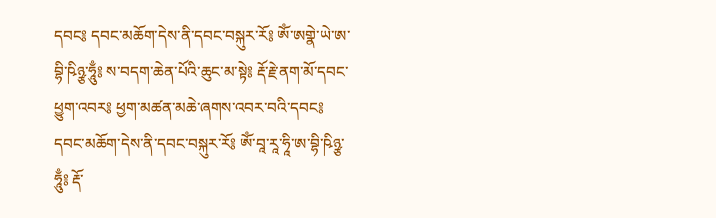དབང༔ དབང་མཆོག་དེས་ནི་དབང་བསྐུར་རོ༔ ཨོཾ་ཨགྣེ་ཡེ་ཨ་བྷི་ཥིཉྩ་ཧཱུྃ༔ ས་བདག་ཆེན་པོའི་ཆུང་མ་སྟེ༔ རྡོ་རྗེ་ནག་མོ་དབང་ཕྱུག་འབར༔ ཕྱག་མཚན་མཆེ་ཞགས་འབར་བའི་དབང༔ དབང་མཆོག་དེས་ནི་དབང་བསྐུར་རོ༔ ཨོཾ་བཱ་རཱ་ཧཱི་ཨ་བྷི་ཥིཉྩ་ཧཱུྃ༔ རྡོ་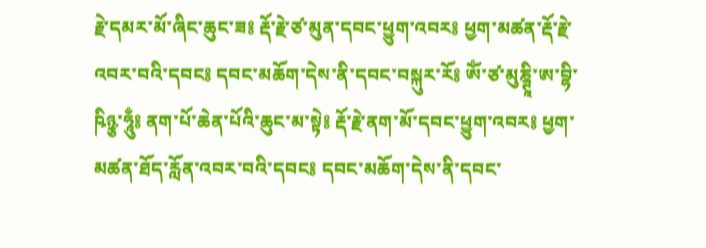རྗེ་དམར་མོ་ཞིང་ཆུང་ཟ༔ རྡོ་རྗེ་ཙ་མུན་དབང་ཕྱུག་འབར༔ ཕྱག་མཚན་རྡོ་རྗེ་འབར་བའི་དབང༔ དབང་མཆོག་དེས་ནི་དབང་བསྐུར་རོ༔ ཨོཾ་ཙ་མུཎྚཱི་ཨ་བྷི་ཥིཉྩ་ཧཱུྃ༔ ནག་པོ་ཆེན་པོའི་ཆུང་མ་སྟེ༔ རྡོ་རྗེ་ནག་མོ་དབང་ཕྱུག་འབར༔ ཕྱག་མཚན་ཐོད་རློན་འབར་བའི་དབང༔ དབང་མཆོག་དེས་ནི་དབང་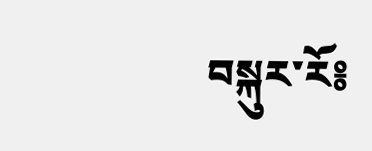བསྐུར་རོ༔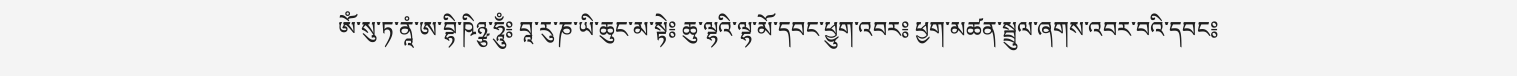ཨོཾ་སུ་ཏ་ནཱཾ་ཨ་བྷི་ཥིཉྩ་ཧཱུྃ༔ བཱ་རུ་ཎ་ཡི་ཆུང་མ་སྟེ༔ ཆུ་ལྷའི་ལྷ་མོ་དབང་ཕྱུག་འབར༔ ཕྱག་མཚན་སྦྲུལ་ཞགས་འབར་བའི་དབང༔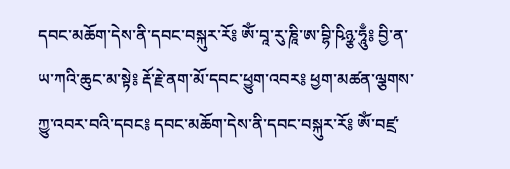དབང་མཆོག་དེས་ནི་དབང་བསྐུར་རོ༔ ཨོཾ་བཱ་རུ་ཎཱི་ཨ་བྷི་ཥིཉྩ་ཧཱུྃ༔ བྱི་ན་ཡ་ཀའི་ཆུང་མ་སྟེ༔ རྡོ་རྗེ་ནག་མོ་དབང་ཕྱུག་འབར༔ ཕྱག་མཚན་ལྕགས་ཀྱུ་འབར་བའི་དབང༔ དབང་མཆོག་དེས་ནི་དབང་བསྐུར་རོ༔ ཨོཾ་བཛྲ་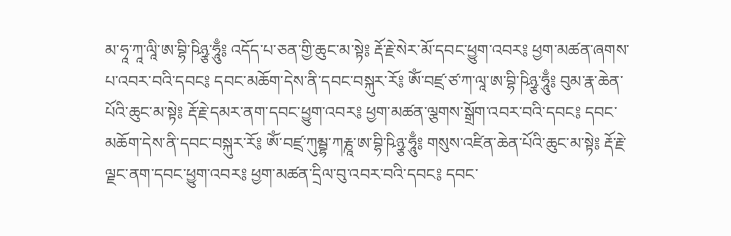མ་ཧཱ་ཀཱ་ལཱི་ཨ་བྷི་ཥིཉྩ་ཧཱུྃ༔ འདོད་པ་ཅན་གྱི་ཆུང་མ་སྟེ༔ རྡོ་རྗེ་སེར་མོ་དབང་ཕྱུག་འབར༔ ཕྱག་མཚན་ཞགས་པ་འབར་བའི་དབང༔ དབང་མཆོག་དེས་ནི་དབང་བསྐུར་རོ༔ ཨོཾ་བཛྲ་ཙ་ཀ་ལཱ་ཨ་བྷི་ཥིཉྩ་ཧཱུྃ༔ བུམ་རྣ་ཆེན་པོའི་ཆུང་མ་སྟེ༔ རྡོ་རྗེ་དམར་ནག་དབང་ཕྱུག་འབར༔ ཕྱག་མཚན་ལྕགས་སྒྲོག་འབར་བའི་དབང༔ དབང་མཆོག་དེས་ནི་དབང་བསྐུར་རོ༔ ཨོཾ་བཛྲ་ཀུམྦྷ་ཀརྞཱ་ཨ་བྷི་ཥིཉྩ་ཧཱུྃ༔ གསུས་འཛིན་ཆེན་པོའི་ཆུང་མ་སྟེ༔ རྡོ་རྗེ་ལྗང་ནག་དབང་ཕྱུག་འབར༔ ཕྱག་མཚན་དྲིལ་བུ་འབར་བའི་དབང༔ དབང་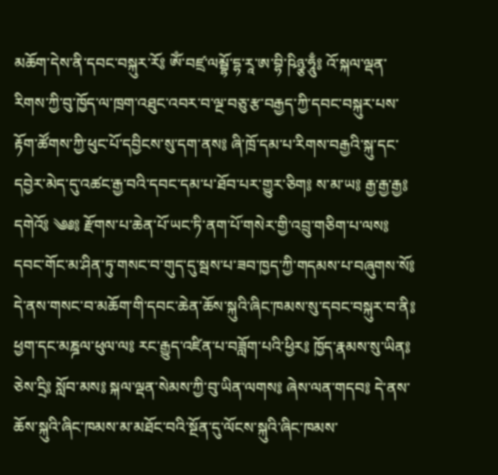མཆོག་དེས་ནི་དབང་བསྐུར་རོ༔ ཨོཾ་བཛྲ་ལམྦྷོ་དྷ་རཱ་ཨ་བྷི་ཥིཉྩ་ཧཱུྃ༔ འོ་སྐལ་ལྡན་རིགས་ཀྱི་བུ་ཁྱོད་ལ་ཁྲག་འཐུང་འབར་བ་ལྔ་བཅུ་རྩ་བརྒྱད་ཀྱི་དབང་བསྐུར་པས་རྟོག་ཚོགས་ཀྱི་ཕུང་པོ་དབྱིངས་སུ་དག་ནས༔ ཞི་ཁྲོ་དམ་པ་རིགས་བརྒྱའི་སྐུ་དང་དབྱེར་མེད་དུ་འཚང་རྒྱ་བའི་དབང་དམ་པ་ཐོབ་པར་གྱུར་ཅིག༔ ས་མ་ཡ༔ རྒྱ་རྒྱ་རྒྱ༔ དགེའོ༔ ༄༅༔ རྫོགས་པ་ཆེན་པོ་ཡང་ཏི་ནག་པོ་གསེར་གྱི་འབྲུ་གཅིག་པ་ལས༔ དབང་གོང་མ་ཤིན་ཏུ་གསང་བ་གུད་དུ་སྦས་པ་ཟབ་ཁྱད་ཀྱི་གདམས་པ་བཞུགས་སོ༔ དེ་ནས་གསང་བ་མཆོག་གི་དབང་ཆེན་ཆོས་སྐུའི་ཞིང་ཁམས་སུ་དབང་བསྐུར་བ་ནི༔ ཕྱག་དང་མཎྜལ་ཕུལ་ལ༔ རང་རྒྱུད་འཛིན་པ་བཟློག་པའི་ཕྱིར༔ ཁྱོད་རྣམས་སུ་ཡིན༔ ཅེས་དྲི༔ སློབ་མས༔ སྐལ་ལྡན་སེམས་ཀྱི་བུ་ཡིན་ལགས༔ ཞེས་ལན་གདབ༔ དེ་ནས་ཆོས་སྐུའི་ཞིང་ཁམས་མ་མཐོང་བའི་སྔོན་དུ་ལོངས་སྐུའི་ཞིང་ཁམས་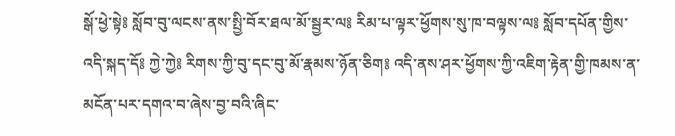སྒོ་ཕྱེ་སྟེ༔ སློབ་བུ་ལངས་ནས་སྤྱི་བོར་ཐལ་མོ་སྦྱར་ལ༔ རིམ་པ་ལྟར་ཕྱོགས་སུ་ཁ་བལྟས་ལ༔ སློབ་དཔོན་གྱིས་འདི་སྐད་དོ༔ ཀྱེ་ཀྱེ༔ རིགས་ཀྱི་བུ་དང་བུ་མོ་རྣམས་ཉོན་ཅིག༔ འདི་ནས་ཤར་ཕྱོགས་ཀྱི་འཇིག་རྟེན་གྱི་ཁམས་ན་མངོན་པར་དགའ་བ་ཞེས་བྱ་བའི་ཞིང་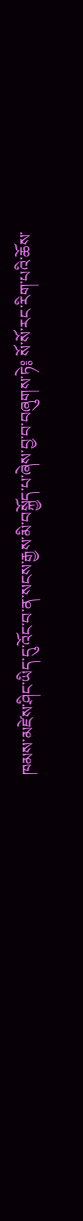ཁམས་མཛེས་ཤིང་ཡིད་དུ་འོང་བ་ན་སངས་རྒྱས་མི་བསྐྱོད་པ་ཞེས་བྱ་བ་བཞུགས་ཏེ༔ སོ་སོ་རང་རིག་པའི་ཆོས་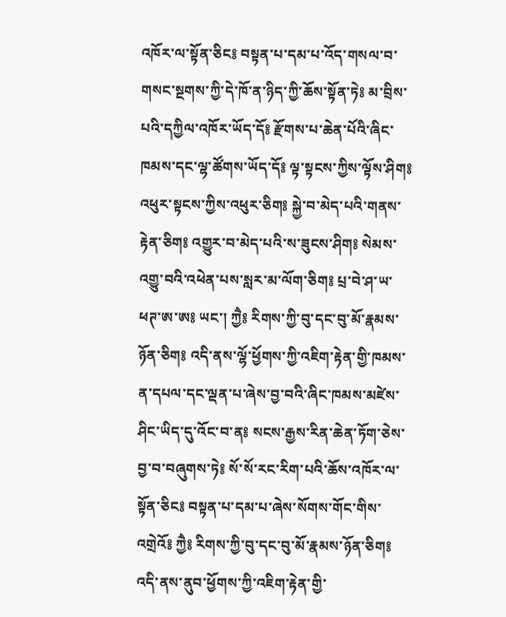འཁོར་ལ་སྟོན་ཅིང༔ བསྟན་པ་དམ་པ་འོད་གསལ་བ་གསང་སྔགས་ཀྱི་དེ་ཁོ་ན་ཉིད་ཀྱི་ཆོས་སྟོན་ཏེ༔ མ་བྲིས་པའི་དཀྱིལ་འཁོར་ཡོད་དོ༔ རྫོགས་པ་ཆེན་པོའི་ཞིང་ཁམས་དང་ལྷ་ཚོགས་ཡོད་དོ༔ ལྟ་སྟངས་ཀྱིས་ལྟོས་ཤིག༔ འཕུར་སྟངས་ཀྱིས་འཕུར་ཅིག༔ སྐྱེ་བ་མེད་པའི་གནས་རྟེན་ཅིག༔ འགྱུར་བ་མེད་པའི་ས་ཟུངས་ཤིག༔ སེམས་འགྱུ་བའི་འཕེན་པས་སླར་མ་ལོག་ཅིག༔ པྲ་བེ་ཤ་ཡ་ཕཊ་ཨ་ཨ༔ ཡང་། ཀྱཻ༔ རིགས་ཀྱི་བུ་དང་བུ་མོ་རྣམས་ཉོན་ཅིག༔ འདི་ནས་ལྷོ་ཕྱོགས་ཀྱི་འཇིག་རྟེན་གྱི་ཁམས་ན་དཔལ་དང་ལྡན་པ་ཞེས་བྱ་བའི་ཞིང་ཁམས་མཛེས་ཤིང་ཡིད་དུ་འོང་བ་ན༔ སངས་རྒྱས་རིན་ཆེན་ཏོག་ཅེས་བྱ་བ་བཞུགས་ཏེ༔ སོ་སོ་རང་རིག་པའི་ཆོས་འཁོར་ལ་སྟོན་ཅིང༔ བསྟན་པ་དམ་པ་ཞེས་སོགས་གོང་གིས་འགྲེའོ༔ ཀྱཻ༔ རིགས་ཀྱི་བུ་དང་བུ་མོ་རྣམས་ཉོན་ཅིག༔ འདི་ནས་ནུབ་ཕྱོགས་ཀྱི་འཇིག་རྟེན་གྱི་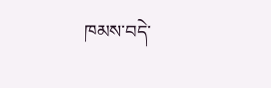ཁམས་བདེ་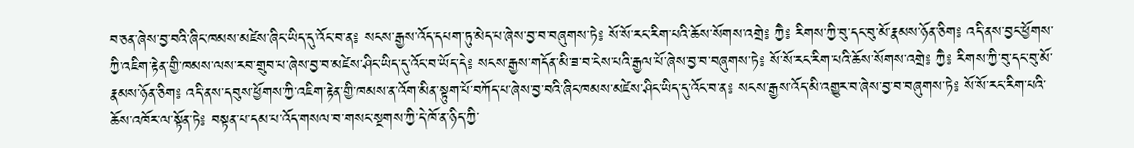བ་ཅན་ཞེས་བྱ་བའི་ཞིང་ཁམས་མཛེས་ཞིང་ཡིད་དུ་འོང་བ་ན༔ སངས་རྒྱས་འོད་དཔག་ཏུ་མེད་པ་ཞེས་བྱ་བ་བཞུགས་ཏེ༔ སོ་སོ་རང་རིག་པའི་ཆོས་སོགས་འགྲེ༔ ཀྱཻ༔ རིགས་ཀྱི་བུ་དང་བུ་མོ་རྣམས་ཉོན་ཅིག༔ འདི་ནས་བྱང་ཕྱོགས་ཀྱི་འཇིག་རྟེན་གྱི་ཁམས་ལས་རབ་གྲུབ་པ་ཞེས་བྱ་བ་མཛེས་ཤིང་ཡིད་དུ་འོང་བ་ཡོད་དེ༔ སངས་རྒྱས་གདོན་མི་ཟ་བ་ངེས་པའི་རྒྱལ་པོ་ཞེས་བྱ་བ་བཞུགས་ཏེ༔ སོ་སོ་རང་རིག་པའི་ཆོས་སོགས་འགྲེ༔ ཀྱཻ༔ རིགས་ཀྱི་བུ་དང་བུ་མོ་རྣམས་ཉོན་ཅིག༔ འདི་ནས་དབུས་ཕྱོགས་ཀྱི་འཇིག་རྟེན་གྱི་ཁམས་ན་འོག་མིན་སྟུག་པོ་བཀོད་པ་ཞེས་བྱ་བའི་ཞིང་ཁམས་མཛེས་ཤིང་ཡིད་དུ་འོང་བ་ན༔ སངས་རྒྱས་འོད་མི་འགྱུར་བ་ཞེས་བྱ་བ་བཞུགས་ཏེ༔ སོ་སོ་རང་རིག་པའི་ཆོས་འཁོར་ལ་སྟོན་ཏེ༔ བསྟན་པ་དམ་པ་འོད་གསལ་བ་གསང་སྔགས་ཀྱི་དེ་ཁོ་ན་ཉིད་ཀྱི་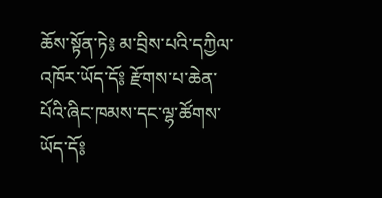ཆོས་སྟོན་ཏེ༔ མ་བྲིས་པའི་དཀྱིལ་འཁོར་ཡོད་དོ༔ རྫོགས་པ་ཆེན་པོའི་ཞིང་ཁམས་དང་ལྷ་ཚོགས་ཡོད་དོ༔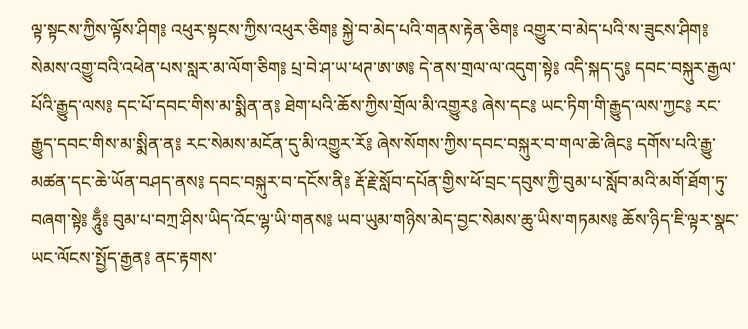ལྟ་སྟངས་ཀྱིས་ལྟོས་ཤིག༔ འཕུར་སྟངས་ཀྱིས་འཕུར་ཅིག༔ སྐྱེ་བ་མེད་པའི་གནས་རྟེན་ཅིག༔ འགྱུར་བ་མེད་པའི་ས་ཟུངས་ཤིག༔ སེམས་འགྱུ་བའི་འཕེན་པས་སླར་མ་ལོག་ཅིག༔ པྲ་བེ་ཤ་ཡ་ཕཊ་ཨ་ཨ༔ དེ་ནས་གྲལ་ལ་འདུག་སྟེ༔ འདི་སྐད་དུ༔ དབང་བསྐུར་རྒྱལ་པོའི་རྒྱུད་ལས༔ དང་པོ་དབང་གིས་མ་སྨིན་ན༔ ཐེག་པའི་ཆོས་ཀྱིས་གྲོལ་མི་འགྱུར༔ ཞེས་དང༔ ཡང་ཏིག་གི་རྒྱུད་ལས་ཀྱང༔ རང་རྒྱུད་དབང་གིས་མ་སྨིན་ན༔ རང་སེམས་མངོན་དུ་མི་འགྱུར་རོ༔ ཞེས་སོགས་ཀྱིས་དབང་བསྐུར་བ་གལ་ཆེ་ཞིང༔ དགོས་པའི་རྒྱུ་མཚན་དང་ཆེ་ཡོན་བཤད་ནས༔ དབང་བསྐུར་བ་དངོས་ནི༔ རྡོ་རྗེ་སློབ་དཔོན་གྱིས་ཕོ་བྲང་དབུས་ཀྱི་བུམ་པ་སློབ་མའི་མགོ་ཐོག་ཏུ་བཞག་སྟེ༔ ཧཱུྃ༔ བུམ་པ་བཀྲ་ཤིས་ཡིད་འོང་ལྷ་ཡི་གནས༔ ཡབ་ཡུམ་གཉིས་མེད་བྱང་སེམས་ཆུ་ཡིས་གཏམས༔ ཆོས་ཉིད་ཇི་ལྟར་སྣང་ཡང་ལོངས་སྤྱོད་རྒྱན༔ ནང་རྟགས་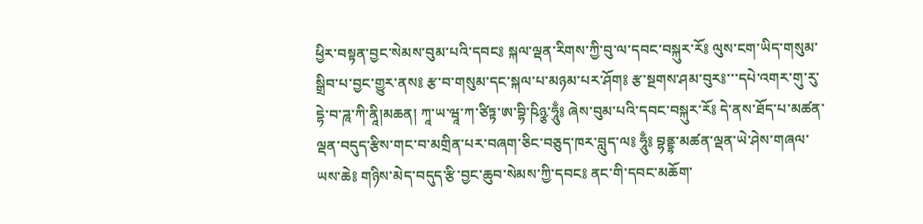ཕྱིར་བསྟན་བྱང་སེམས་བུམ་པའི་དབང༔ སྐལ་ལྡན་རིགས་ཀྱི་བུ་ལ་དབང་བསྐུར་རོ༔ ལུས་ངག་ཡིད་གསུམ་སྒྲིབ་པ་བྱང་གྱུར་ནས༔ རྩ་བ་གསུམ་དང་སྐལ་པ་མཉམ་པར་ཤོག༔ རྩ་སྔགས་ཤམ་བུར༔་་་དཔེ་འགར་གུ་རུ་དྷེ་བ་ཌཱ་ཀི་ནཱི།མཆན། ཀཱ་ཡ་ཝཱ་ཀ་ཙིཏྟ་ཨ་བྷི་ཥིཉྩ་ཧཱུྃ༔ ཞེས་བུམ་པའི་དབང་བསྐུར་རོ༔ དེ་ནས་ཐོད་པ་མཚན་ལྡན་བདུད་རྩིས་གང་བ་མགྲིན་པར་བཞག་ཅིང་བཅུད་ཁར་བླུད་ལ༔ ཧཱུྃ༔ བྷནྡྷ་མཚན་ལྡན་ཡེ་ཤེས་གཞལ་ཡས་ཆེ༔ གཉིས་མེད་བདུད་རྩི་བྱང་ཆུབ་སེམས་ཀྱི་དབང༔ ནང་གི་དབང་མཆོག་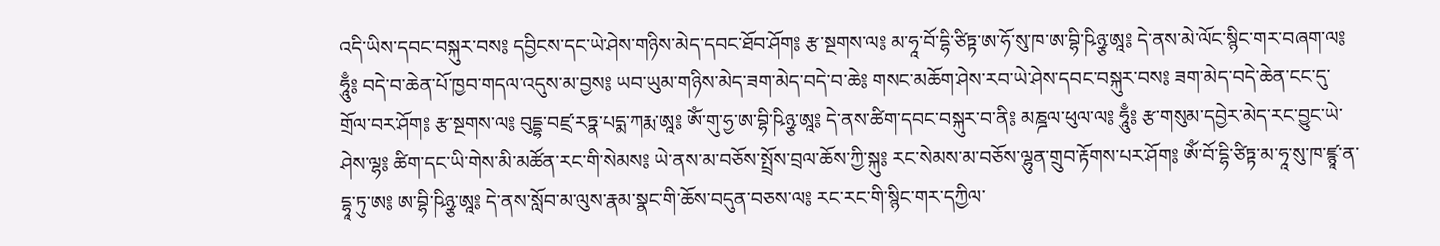འདི་ཡིས་དབང་བསྐུར་བས༔ དབྱིངས་དང་ཡེ་ཤེས་གཉིས་མེད་དབང་ཐོབ་ཤོག༔ རྩ་སྔགས་ལ༔ མ་ཧཱ་བོ་དྷི་ཙིཏྟ་ཨ་ཧོ་སུ་ཁ་ཨ་བྷི་ཥིཉྩ་ཨཱ༔ དེ་ནས་མེ་ལོང་སྙིང་གར་བཞག་ལ༔ ཧཱུྃ༔ བདེ་བ་ཆེན་པོ་ཁྱབ་གདལ་འདུས་མ་བྱས༔ ཡབ་ཡུམ་གཉིས་མེད་ཟག་མེད་བདེ་བ་ཆེ༔ གསང་མཆོག་ཤེས་རབ་ཡེ་ཤེས་དབང་བསྐུར་བས༔ ཟག་མེད་བདེ་ཆེན་ངང་དུ་གྲོལ་བར་ཤོག༔ རྩ་སྔགས་ལ༔ བུདྡྷ་བཛྲ་རཏྣ་པདྨ་ཀརྨ་ཨཱ༔ ཨོཾ་གུ་ཧྱ་ཨ་བྷི་ཥིཉྩ་ཨཱ༔ དེ་ནས་ཚིག་དབང་བསྐུར་བ་ནི༔ མཎྜལ་ཕུལ་ལ༔ ཧཱུྃ༔ རྩ་གསུམ་དབྱེར་མེད་རང་བྱུང་ཡེ་ཤེས་ལྷ༔ ཚིག་དང་ཡི་གེས་མི་མཚོན་རང་གི་སེམས༔ ཡེ་ནས་མ་བཅོས་སྤྲོས་བྲལ་ཆོས་ཀྱི་སྐུ༔ རང་སེམས་མ་བཅོས་ལྷུན་གྲུབ་རྟོགས་པར་ཤོག༔ ཨོཾ་བོ་དྷི་ཙིཏྟ་མ་ཧཱ་སུ་ཁ་ཛྙཱ་ན་དྷཱ་ཏུ་ཨ༔ ཨ་བྷི་ཥིཉྩ་ཨཱ༔ དེ་ནས་སློབ་མ་ལུས་རྣམ་སྣང་གི་ཆོས་བདུན་བཅས་ལ༔ རང་རང་གི་སྙིང་གར་དཀྱིལ་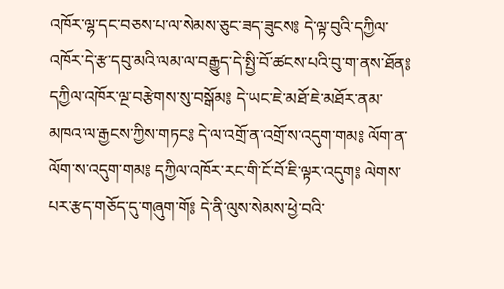འཁོར་ལྷ་དང་བཅས་པ་ལ་སེམས་ཅུང་ཟད་ཟུངས༔ དེ་ལྟ་བུའི་དཀྱིལ་འཁོར་དེ་རྩ་དབུ་མའི་ལམ་ལ་བརྒྱུད་དེ་སྤྱི་བོ་ཚངས་པའི་བུ་ག་ནས་ཐོན༔ དཀྱིལ་འཁོར་ལྔ་བརྩེགས་སུ་བསྒོམ༔ དེ་ཡང་ཇེ་མཐོ་ཇེ་མཐོར་ནམ་མཁའ་ལ་རྒྱངས་ཀྱིས་གཏང༔ དེ་ལ་འགྲོ་ན་འགྲོ་ས་འདུག་གམ༔ ལོག་ན་ལོག་ས་འདུག་གམ༔ དཀྱིལ་འཁོར་རང་གི་ངོ་བོ་ཇི་ལྟར་འདུག༔ ལེགས་པར་རྩད་གཅོད་དུ་གཞུག་གོ༔ དེ་ནི་ལུས་སེམས་ཕྱེ་བའི་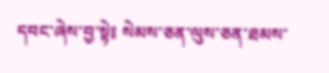དབང་ཞེས་བྱ་སྟེ༔ སེམས་ཅན་ལུས་ཅན་ཐམས་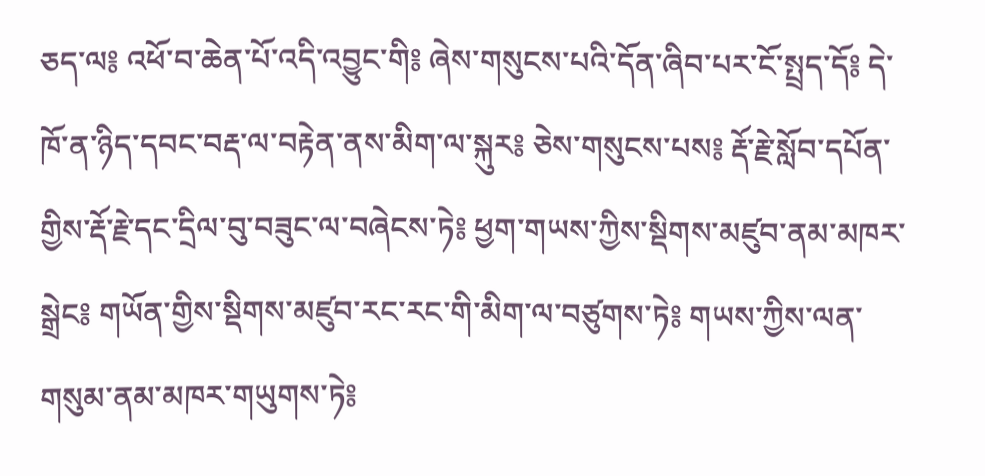ཅད་ལ༔ འཕོ་བ་ཆེན་པོ་འདི་འབྱུང་གི༔ ཞེས་གསུངས་པའི་དོན་ཞིབ་པར་ངོ་སྤྲད་དོ༔ དེ་ཁོ་ན་ཉིད་དབང་བརྡ་ལ་བརྟེན་ནས་མིག་ལ་སྐུར༔ ཅེས་གསུངས་པས༔ རྡོ་རྗེ་སློབ་དཔོན་གྱིས་རྡོ་རྗེ་དང་དྲིལ་བུ་བཟུང་ལ་བཞེངས་ཏེ༔ ཕྱག་གཡས་ཀྱིས་སྡིགས་མཛུབ་ནམ་མཁར་སྒྲེང༔ གཡོན་གྱིས་སྡིགས་མཛུབ་རང་རང་གི་མིག་ལ་བཙུགས་ཏེ༔ གཡས་ཀྱིས་ལན་གསུམ་ནམ་མཁར་གཡུགས་ཏེ༔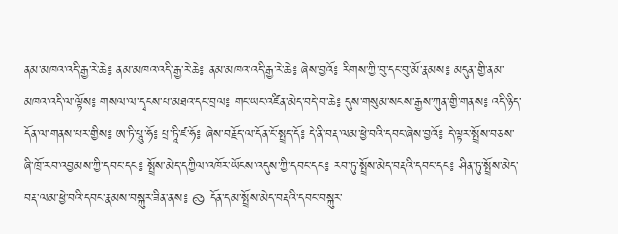ནམ་མཁའ་འདི་རྒྱ་རེ་ཆེ༔ ནམ་མཁའ་འདི་རྒྱ་རེ་ཆེ༔ ནམ་མཁའ་འདི་རྒྱ་རེ་ཆེ༔ ཞེས་བྱའོ༔ རིགས་ཀྱི་བུ་དང་བུ་མོ་རྣམས༔ མདུན་གྱི་ནམ་མཁའ་འདི་ལ་ལྟོས༔ གསལ་ལ་དྭངས་པ་མཐའ་དང་བྲལ༔ གང་ཡང་འཛིན་མེད་བདེ་བ་ཆེ༔ དུས་གསུམ་སངས་རྒྱས་ཀུན་གྱི་གནས༔ འདི་ཉིད་དོན་ལ་གནས་པར་གྱིས༔ ཨ་ཏི་པཱུ་ཧོ༔ པྲ་ཏཱི་ཛ་ཧོ༔ ཞེས་བརྗོད་ལ་དོན་ངོ་སྤྲད་དོ༔ དེ་ནི་བརྡ་ལམ་ཕྱེ་བའི་དབང་ཞེས་བྱའོ༔ དེ་ལྟར་སྤྲོས་བཅས་ཞི་ཁྲོ་རབ་འབྱམས་ཀྱི་དབང་དང༔ སྤྲོས་མེད་དཀྱིལ་འཁོར་ཡོངས་འདུས་ཀྱི་དབང་དང༔ རབ་ཏུ་སྤྲོས་མེད་བརྡའི་དབང་དང༔ ཤིན་ཏུ་སྤྲོས་མེད་བརྡ་ལམ་ཕྱེ་བའི་དབང་རྣམས་བསྐུར་ཟིན་ནས༔ ࿊ དོན་དམ་སྤྲོས་མེད་བརྡའི་དབང་བསྐུར་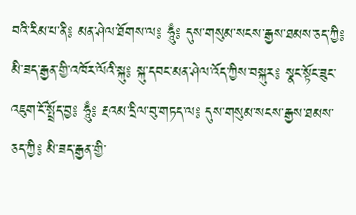བའི་རིམ་པ་ནི༔ མན་ཤེལ་ཐོགས་ལ༔ ཧཱུྃ༔ དུས་གསུམ་སངས་རྒྱས་ཐམས་ཅད་ཀྱི༔ མི་ཟད་རྒྱན་གྱི་འཁོར་ལོའི་སྐུ༔ སྐུ་དབང་མན་ཤེལ་འོད་ཀྱིས་བསྐུར༔ སྣང་སྟོང་ཟུང་འཇུག་ངོ་སྤྲོད་བྱ༔ ཧཱུྃ༔ རྔའམ་དྲིལ་བུ་གཏད་ལ༔ དུས་གསུམ་སངས་རྒྱས་ཐམས་ཅད་ཀྱི༔ མི་ཟད་རྒྱན་གྱི་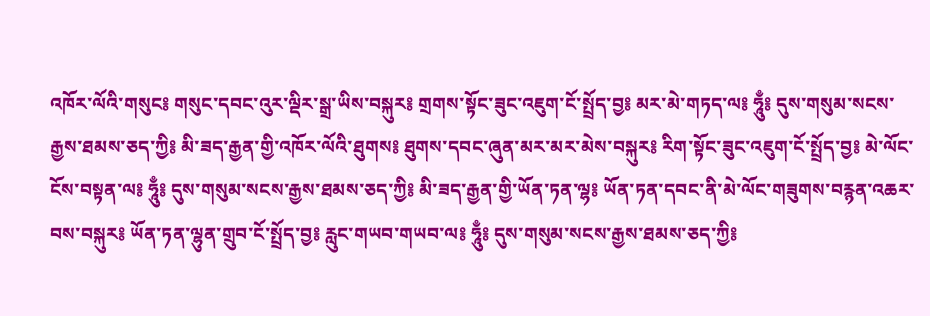འཁོར་ལོའི་གསུང༔ གསུང་དབང་འུར་ལྡིར་སྒྲ་ཡིས་བསྐུར༔ གྲགས་སྟོང་ཟུང་འཇུག་ངོ་སྤྲོད་བྱ༔ མར་མེ་གཏད་ལ༔ ཧཱུྃ༔ དུས་གསུམ་སངས་རྒྱས་ཐམས་ཅད་ཀྱི༔ མི་ཟད་རྒྱན་གྱི་འཁོར་ལོའི་ཐུགས༔ ཐུགས་དབང་ཞུན་མར་མར་མེས་བསྐུར༔ རིག་སྟོང་ཟུང་འཇུག་ངོ་སྤྲོད་བྱ༔ མེ་ལོང་ངོས་བསྟན་ལ༔ ཧཱུྃ༔ དུས་གསུམ་སངས་རྒྱས་ཐམས་ཅད་ཀྱི༔ མི་ཟད་རྒྱན་གྱི་ཡོན་ཏན་ལྷ༔ ཡོན་ཏན་དབང་ནི་མེ་ལོང་གཟུགས་བརྙན་འཆར་བས་བསྐུར༔ ཡོན་ཏན་ལྷུན་གྲུབ་ངོ་སྤྲོད་བྱ༔ རླུང་གཡབ་གཡབ་ལ༔ ཧཱུྃ༔ དུས་གསུམ་སངས་རྒྱས་ཐམས་ཅད་ཀྱི༔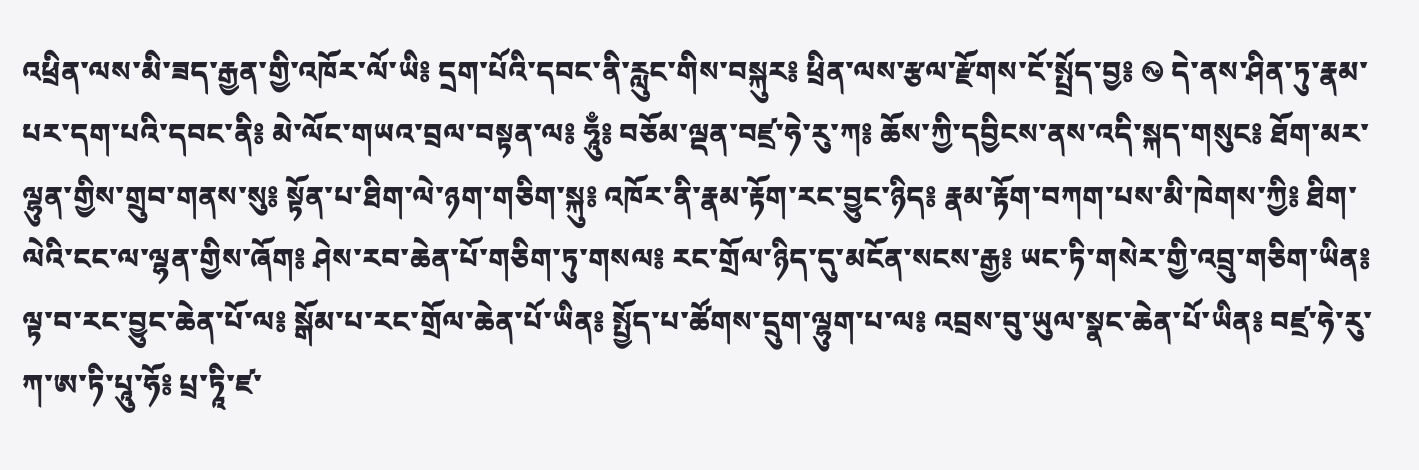འཕྲིན་ལས་མི་ཟད་རྒྱན་གྱི་འཁོར་ལོ་ཡི༔ དྲག་པོའི་དབང་ནི་རླུང་གིས་བསྐུར༔ ཕྲིན་ལས་རྩལ་རྫོགས་ངོ་སྤྲོད་བྱ༔ ࿊ དེ་ནས་ཤིན་ཏུ་རྣམ་པར་དག་པའི་དབང་ནི༔ མེ་ལོང་གཡའ་བྲལ་བསྟན་ལ༔ ཧཱུྃ༔ བཅོམ་ལྡན་བཛྲ་ཧེ་རུ་ཀ༔ ཆོས་ཀྱི་དབྱིངས་ནས་འདི་སྐད་གསུང༔ ཐོག་མར་ལྷུན་གྱིས་གྲུབ་གནས་སུ༔ སྟོན་པ་ཐིག་ལེ་ཉག་གཅིག་སྐུ༔ འཁོར་ནི་རྣམ་རྟོག་རང་བྱུང་ཉིད༔ རྣམ་རྟོག་བཀག་པས་མི་ཁེགས་ཀྱི༔ ཐིག་ལེའི་ངང་ལ་ལྷན་གྱིས་ཞོག༔ ཤེས་རབ་ཆེན་པོ་གཅིག་ཏུ་གསལ༔ རང་གྲོལ་ཉིད་དུ་མངོན་སངས་རྒྱ༔ ཡང་ཏི་གསེར་གྱི་འབྲུ་གཅིག་ཡིན༔ ལྟ་བ་རང་བྱུང་ཆེན་པོ་ལ༔ སྒོམ་པ་རང་གྲོལ་ཆེན་པོ་ཡིན༔ སྤྱོད་པ་ཚོགས་དྲུག་ལྷུག་པ་ལ༔ འབྲས་བུ་ཡུལ་སྣང་ཆེན་པོ་ཡིན༔ བཛྲ་ཧེ་རུ་ཀ་ཨ་ཏི་པཱུ་ཧོ༔ པྲ་ཏཱི་ཛ་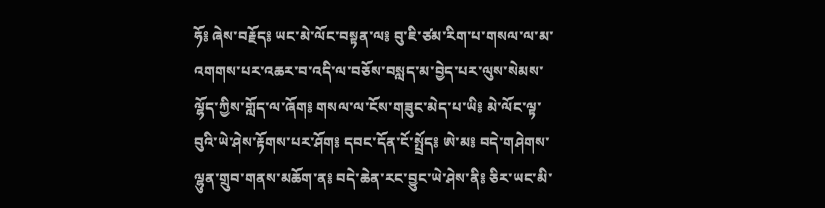ཧོ༔ ཞེས་བརྗོད༔ ཡང་མེ་ལོང་བསྟན་ལ༔ བུ་ཇི་ཙམ་རིག་པ་གསལ་ལ་མ་འགགས་པར་འཆར་བ་འདི་ལ་བཅོས་བསླད་མ་བྱེད་པར་ལུས་སེམས་ལྷོད་ཀྱིས་གློད་ལ་ཞོག༔ གསལ་ལ་ངོས་གཟུང་མེད་པ་ཡི༔ མེ་ལོང་ལྟ་བུའི་ཡེ་ཤེས་རྟོགས་པར་ཤོག༔ དབང་དོན་ངོ་སྤྲོད༔ ཨེ་མ༔ བདེ་གཤེགས་ལྷུན་གྲུབ་གནས་མཆོག་ན༔ བདེ་ཆེན་རང་བྱུང་ཡེ་ཤེས་ནི༔ ཅིར་ཡང་མི་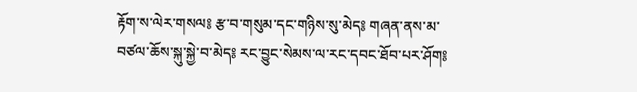རྟོག་ས་ལེར་གསལ༔ རྩ་བ་གསུམ་དང་གཉིས་སུ་མེད༔ གཞན་ནས་མ་བཙལ་ཆོས་སྐུ་སྐྱེ་བ་མེད༔ རང་བྱུང་སེམས་ལ་རང་དབང་ཐོབ་པར་ཤོག༔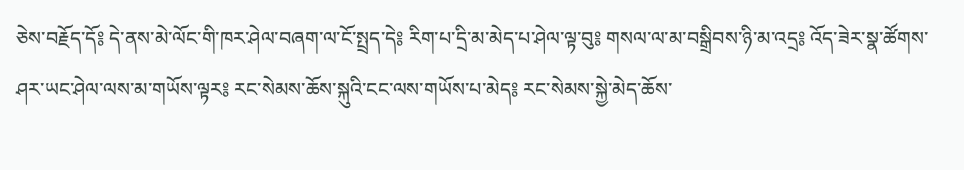ཅེས་བརྗོད་དོ༔ དེ་ནས་མེ་ལོང་གི་ཁར་ཤེལ་བཞག་ལ་ངོ་སྤྲད་དེ༔ རིག་པ་དྲི་མ་མེད་པ་ཤེལ་ལྟ་བུ༔ གསལ་ལ་མ་བསྒྲིབས་ཉི་མ་འདྲ༔ འོད་ཟེར་སྣ་ཚོགས་ཤར་ཡང་ཤེལ་ལས་མ་གཡོས་ལྟར༔ རང་སེམས་ཆོས་སྐུའི་ངང་ལས་གཡོས་པ་མེད༔ རང་སེམས་སྐྱེ་མེད་ཆོས་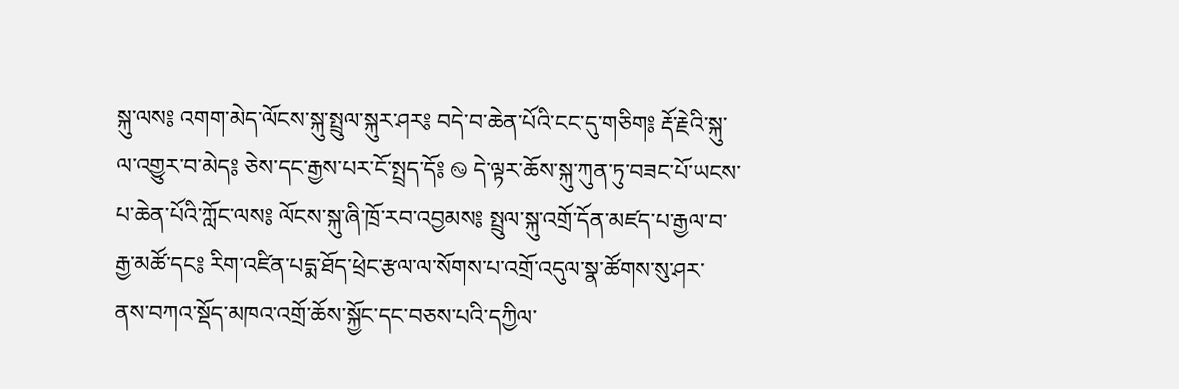སྐུ་ལས༔ འགག་མེད་ལོངས་སྐུ་སྤྲུལ་སྐུར་ཤར༔ བདེ་བ་ཆེན་པོའི་ངང་དུ་གཅིག༔ རྡོ་རྗེའི་སྐུ་ལ་འགྱུར་བ་མེད༔ ཅེས་དང་རྒྱས་པར་ངོ་སྤྲད་དོ༔ ࿊ དེ་ལྟར་ཆོས་སྐུ་ཀུན་ཏུ་བཟང་པོ་ཡངས་པ་ཆེན་པོའི་ཀློང་ལས༔ ལོངས་སྐུ་ཞི་ཁྲོ་རབ་འབྱམས༔ སྤྲུལ་སྐུ་འགྲོ་དོན་མཛད་པ་རྒྱལ་བ་རྒྱ་མཚོ་དང༔ རིག་འཛིན་པདྨ་ཐོད་ཕྲེང་རྩལ་ལ་སོགས་པ་འགྲོ་འདུལ་སྣ་ཚོགས་སུ་ཤར་ནས་བཀའ་སྡོད་མཁའ་འགྲོ་ཆོས་སྐྱོང་དང་བཅས་པའི་དཀྱིལ་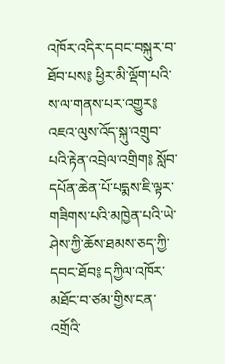འཁོར་འདིར་དབང་བསྐུར་བ་ཐོབ་པས༔ ཕྱིར་མི་ལྡོག་པའི་ས་ལ་གནས་པར་འགྱུར༔ འཇའ་ལུས་འོད་སྐུ་འགྲུབ་པའི་རྟེན་འབྲེལ་འགྲིག༔ སློབ་དཔོན་ཆེན་པོ་པདྨས་ཇི་ལྟར་གཟིགས་པའི་མཁྱེན་པའི་ཡེ་ཤེས་ཀྱི་ཆོས་ཐམས་ཅད་ཀྱི་དབང་ཐོབ༔ དཀྱིལ་འཁོར་མཐོང་བ་ཙམ་གྱིས་ངན་འགྲོའི་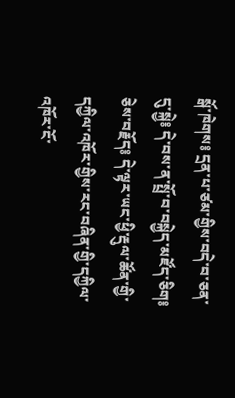སྒོ་ཁེགས༔ དྲན་པ་ཙམ་གྱིས་བདེ་བ་ཅན་དུ་སྐྱེ༔ དེ་བས་ན་སྤྲོ་བ་བསྐྱེད་མཛོད་ཅིག༔ ཅེས་བརྗོད༔ དེ་ལྟར་ཡང་ཕྱི་རྡུལ་ཚོན་གྱི་དཀྱིལ་འཁོར་གྱིས་རང་བཞིན་གྱི་དཀྱིལ་འཁོར་ངོ་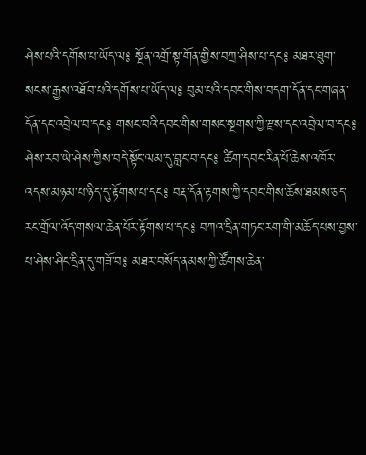ཤེས་པའི་དགོས་པ་ཡོད་ལ༔ སྔོན་འགྲོ་སྟ་གོན་གྱིས་བཀྲ་ཤིས་པ་དང༔ མཐར་ཐུག་སངས་རྒྱས་འཐོབ་པའི་དགོས་པ་ཡོད་ལ༔ བུམ་པའི་དབང་གིས་བདག་དོན་དང་གཞན་དོན་དང་འབྲེལ་བ་དང༔ གསང་བའི་དབང་གིས་གསང་སྔགས་ཀྱི་རྫས་དང་འབྲེལ་བ་དང༔ ཤེས་རབ་ཡེ་ཤེས་ཀྱིས་བདེ་སྟོང་ལམ་དུ་བླང་བ་དང༔ ཚིག་དབང་རིན་པོ་ཆེས་འཁོར་འདས་མཉམ་པ་ཉིད་དུ་རྟོགས་པ་དང༔ བརྡ་དོན་རྟགས་ཀྱི་དབང་གིས་ཆོས་ཐམས་ཅད་རང་གྲོལ་འོད་གསལ་ཆེན་པོར་རྟོགས་པ་དང༔ བཀའ་དྲིན་གཏང་རག་གི་མཆོད་པས་བྱས་པ་ཤེས་ཤིང་དྲིན་དུ་གཟོ་བ༔ མཐར་བསོད་ནམས་ཀྱི་ཚོགས་ཆེན་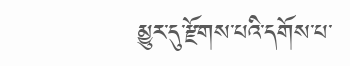མྱུར་དུ་རྫོགས་པའི་དགོས་པ་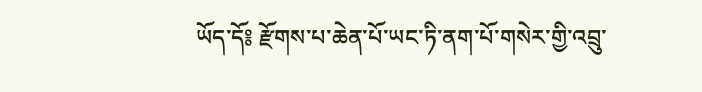ཡོད་དོ༔ རྫོགས་པ་ཆེན་པོ་ཡང་ཏི་ནག་པོ་གསེར་གྱི་འབྲུ་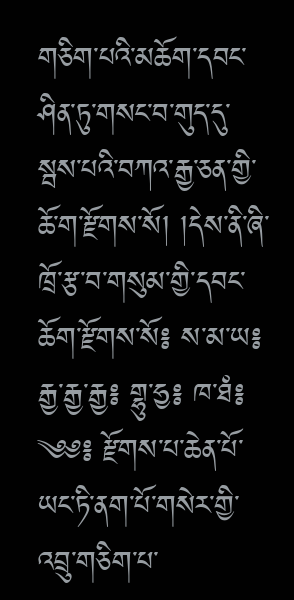གཅིག་པའི་མཆོག་དབང་ཤིན་ཏུ་གསང་བ་གུད་དུ་སྦས་པའི་བཀའ་རྒྱ་ཅན་གྱི་ཆོ་ག་རྫོགས་སོ། །དེས་ནི་ཞི་ཁྲོ་རྩ་བ་གསུམ་གྱི་དབང་ཆོག་རྫོགས་སོ༔ ས་མ་ཡ༔ རྒྱ་རྒྱ་རྒྱ༔ གྷུ་ཧྱ༔ ཁ་ཐཾ༔ ༄༅༔ རྫོགས་པ་ཆེན་པོ་ཡང་ཏི་ནག་པོ་གསེར་གྱི་འབྲུ་གཅིག་པ་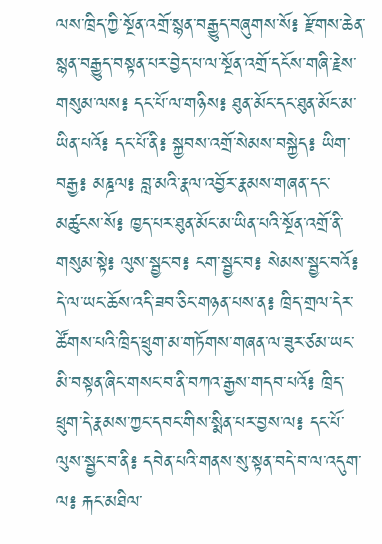ལས་ཁྲིད་ཀྱི་སྔོན་འགྲོ་སྙན་བརྒྱུད་བཞུགས་སོ༔ རྫོགས་ཆེན་སྙན་བརྒྱུད་བསྟན་པར་བྱེད་པ་ལ་སྔོན་འགྲོ་དངོས་གཞི་རྗེས་གསུམ་ལས༔ དང་པོ་ལ་གཉིས༔ ཐུན་མོང་དང་ཐུན་མོང་མ་ཡིན་པའོ༔ དང་པོ་ནི༔ སྐྱབས་འགྲོ་སེམས་བསྐྱེད༔ ཡིག་བརྒྱ༔ མཎྜལ༔ བླ་མའི་རྣལ་འབྱོར་རྣམས་གཞན་དང་མཚུངས་སོ༔ ཁྱད་པར་ཐུན་མོང་མ་ཡིན་པའི་སྔོན་འགྲོ་ནི་གསུམ་སྟེ༔ ལུས་སྦྱང་བ༔ ངག་སྦྱང་བ༔ སེམས་སྦྱང་བའོ༔ དེ་ལ་ཡང་ཆོས་འདི་ཟབ་ཅིང་གཉན་པས་ན༔ ཁྲིད་གྲལ་དེར་ཚོགས་པའི་ཁྲིད་ཕྲུག་མ་གཏོགས་གཞན་ལ་ཟུར་ཙམ་ཡང་མི་བསྟན་ཞིང་གསང་བ་ནི་བཀའ་རྒྱས་གདབ་པའོ༔ ཁྲིད་ཕྲུག་དེ་རྣམས་ཀྱང་དབང་གིས་སྨིན་པར་བྱས་ལ༔ དང་པོ་ལུས་སྦྱང་བ་ནི༔ དབེན་པའི་གནས་སུ་སྟན་བདེ་བ་ལ་འདུག་ལ༔ རྐང་མཐིལ་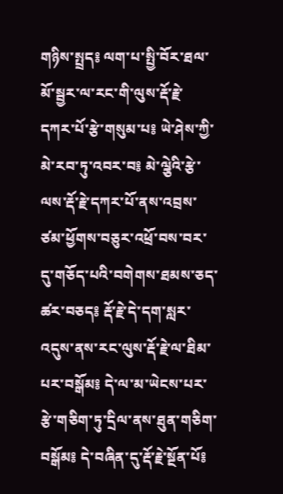གཉིས་སྤྲད༔ ལག་པ་སྤྱི་བོར་ཐལ་མོ་སྦྱར་ལ་རང་གི་ལུས་རྡོ་རྗེ་དཀར་པོ་རྩེ་གསུམ་པ༔ ཡེ་ཤེས་ཀྱི་མེ་རབ་ཏུ་འབར་བ༔ མེ་ལྕེའི་རྩེ་ལས་རྡོ་རྗེ་དཀར་པོ་ནས་འབྲས་ཙམ་ཕྱོགས་བཅུར་འཕྲོ་བས་བར་དུ་གཅོད་པའི་བགེགས་ཐམས་ཅད་ཚར་བཅད༔ རྡོ་རྗེ་དེ་དག་སླར་འདུས་ནས་རང་ལུས་རྡོ་རྗེ་ལ་ཐིམ་པར་བསྒོམ༔ དེ་ལ་མ་ཡེངས་པར་རྩེ་གཅིག་ཏུ་དྲིལ་ནས་ཐུན་གཅིག་བསྒོམ༔ དེ་བཞིན་དུ་རྡོ་རྗེ་སྔོན་པོ༔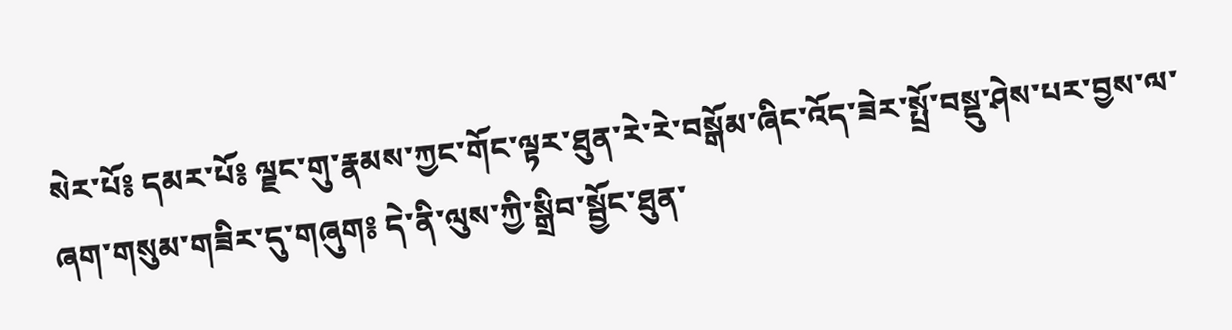སེར་པོ༔ དམར་པོ༔ ལྗང་གུ་རྣམས་ཀྱང་གོང་ལྟར་ཐུན་རེ་རེ་བསྒོམ་ཞིང་འོད་ཟེར་སྤྲོ་བསྡུ་ཤེས་པར་བྱས་ལ་ཞག་གསུམ་གཟིར་དུ་གཞུག༔ དེ་ནི་ལུས་ཀྱི་སྒྲིབ་སྦྱོང་ཐུན་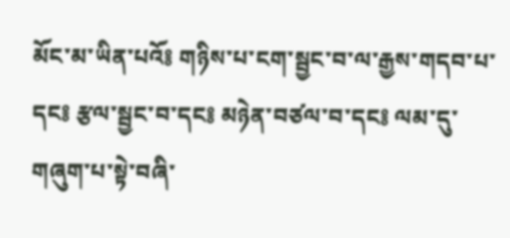མོང་མ་ཡིན་པའོ༔ གཉིས་པ་ངག་སྦྱང་བ་ལ་རྒྱས་གདབ་པ་དང༔ རྩལ་སྦྱང་བ་དང༔ མཉེན་བཙལ་བ་དང༔ ལམ་དུ་གཞུག་པ་སྟེ་བཞི་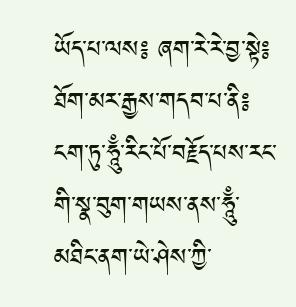ཡོད་པ་ལས༔ ཞག་རེ་རེ་བྱ་སྟེ༔ ཐོག་མར་རྒྱས་གདབ་པ་ནི༔ ངག་ཏུ་ཧཱུྃ་རིང་པོ་བརྗོད་པས་རང་གི་སྣ་བུག་གཡས་ནས་ཧཱུྃ་མཐིང་ནག་ཡེ་ཤེས་ཀྱི་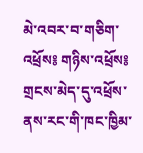མེ་འབར་བ་གཅིག་འཕྲོས༔ གཉིས་འཕྲོས༔ གྲངས་མེད་དུ་འཕྲོས་ནས་རང་གི་ཁང་ཁྱིམ་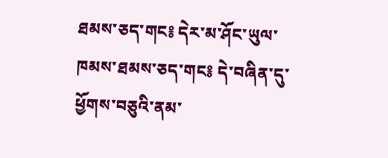ཐམས་ཅད་གང༔ དེར་མ་ཤོང་ཡུལ་ཁམས་ཐམས་ཅད་གང༔ དེ་བཞིན་དུ་ཕྱོགས་བཅུའི་ནམ་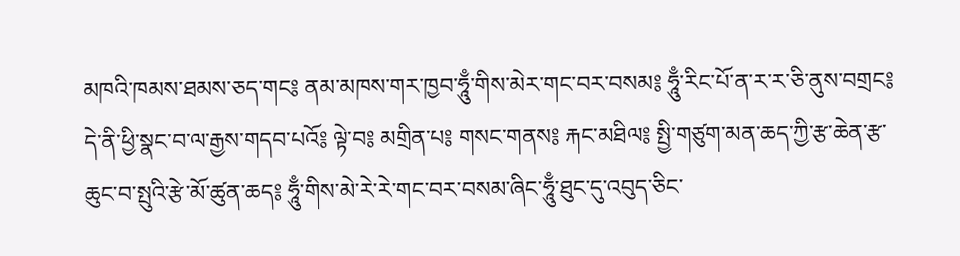མཁའི་ཁམས་ཐམས་ཅད་གང༔ ནམ་མཁས་གར་ཁྱབ་ཧཱུྃ་གིས་མེར་གང་བར་བསམ༔ ཧཱུྃ་རིང་པོ་ན་ར་ར་ཅི་ནུས་བགྲང༔ དེ་ནི་ཕྱི་སྣང་བ་ལ་རྒྱས་གདབ་པའོ༔ ལྟེ་བ༔ མགྲིན་པ༔ གསང་གནས༔ རྐང་མཐིལ༔ སྤྱི་གཙུག་མན་ཆད་ཀྱི་རྩ་ཆེན་རྩ་ཆུང་བ་སྤུའི་རྩེ་མོ་ཚུན་ཆད༔ ཧཱུྃ་གིས་མེ་རེ་རེ་གང་བར་བསམ་ཞིང་ཧཱུྃ་ཐུང་དུ་འབུད་ཅིང་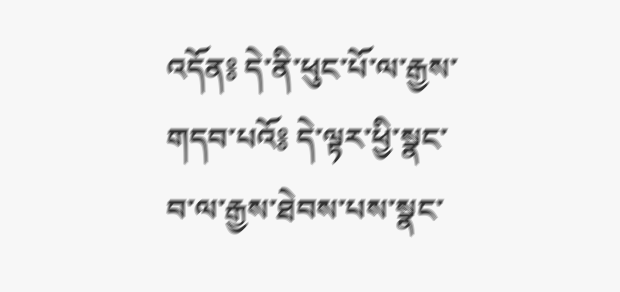འདོན༔ དེ་ནི་ཕུང་པོ་ལ་རྒྱས་གདབ་པའོ༔ དེ་ལྟར་ཕྱི་སྣང་བ་ལ་རྒྱས་ཐེབས་པས་སྣང་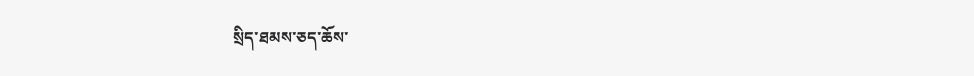སྲིད་ཐམས་ཅད་ཆོས་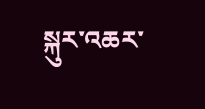སྐུར་འཆར་